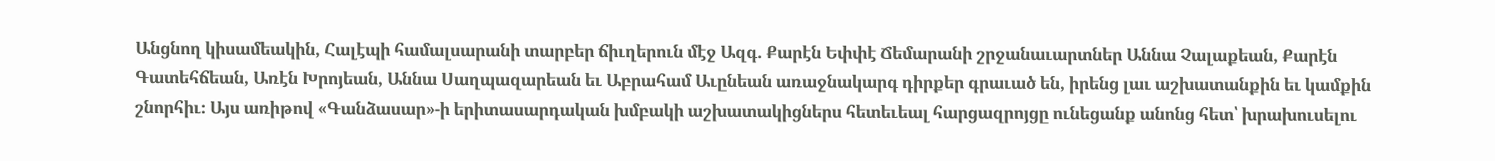Անցնող կիսամեակին, Հալէպի համալսարանի տարբեր ճիւղերուն մէջ Ազգ. Քարէն Եփփէ Ճեմարանի շրջանաւարտներ Աննա Չալաքեան, Քարէն Գատեհճեան, Առէն Խրոյեան, Աննա Սաղպազարեան եւ Աբրահամ Աւընեան առաջնակարգ դիրքեր գրաւած են, իրենց լաւ աշխատանքին եւ կամքին շնորհիւ։ Այս առիթով «Գանձասար»-ի երիտասարդական խմբակի աշխատակիցներս հետեւեալ հարցազրոյցը ունեցանք անոնց հետ՝ խրախուսելու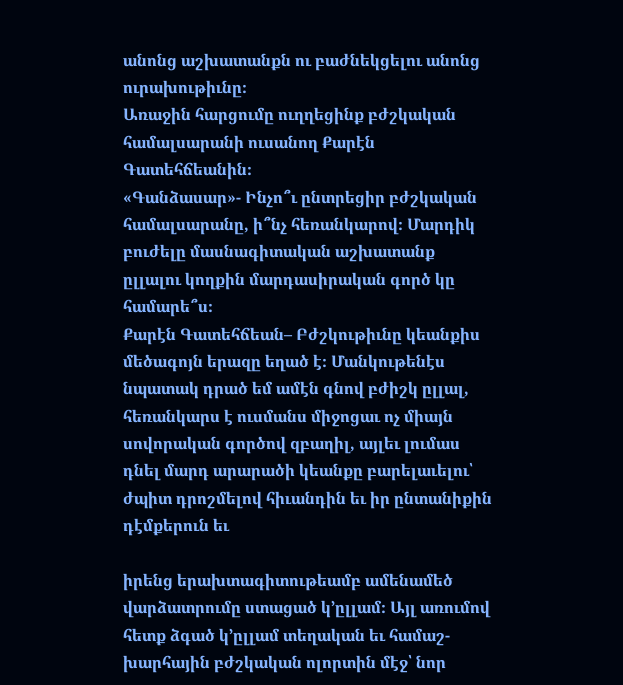անոնց աշխատանքն ու բաժնեկցելու անոնց ուրախութիւնը։
Առաջին հարցումը ուղղեցինք բժշկական համալսարանի ուսանող Քարէն Գատեհճեանին։
«Գանձասար»- Ինչո՞ւ ընտրեցիր բժշկական համալսարանը, ի՞նչ հեռանկարով։ Մարդիկ բուժելը մասնագիտական աշխատանք ըլլալու կողքին մարդասիրական գործ կը համարե՞ս։
Քարէն Գատեհճեան– Բժշկութիւնը կեանքիս մեծագոյն երազը եղած է։ Մանկութենէս նպատակ դրած եմ ամէն գնով բժիշկ ըլլալ, հեռանկարս է ուսմանս միջոցաւ ոչ միայն սովորական գործով զբաղիլ, այլեւ լումաս դնել մարդ արարածի կեանքը բարելաւելու՝ ժպիտ դրոշմելով հիւանդին եւ իր ընտանիքին դէմքերուն եւ

իրենց երախտագիտութեամբ ամենամեծ վարձատրումը ստացած կ’ըլլամ։ Այլ առումով հետք ձգած կ’ըլլամ տեղական եւ համաշ-խարհային բժշկական ոլորտին մէջ՝ նոր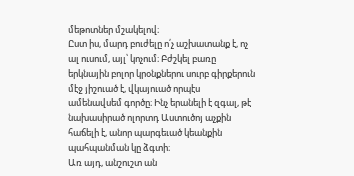մեթոտներ մշակելով։
Ըստ իս, մարդ բուժելը ո՛չ աշխատանք է, ոչ ալ ուսում, այլ՝ կոչում։ Բժշկել բառը երկնային բոլոր կրօնքներու սուրբ գիրքերուն մէջ յիշուած է, վկայուած որպէս ամենավսեմ գործը։ Ինչ երանելի է զգալ, թէ նախասիրած ոլորտդ Աստուծոյ աչքին հաճելի է, անոր պարգեւած կեանքին պահպանման կը ձգտի։
Առ այդ, անշուշտ ան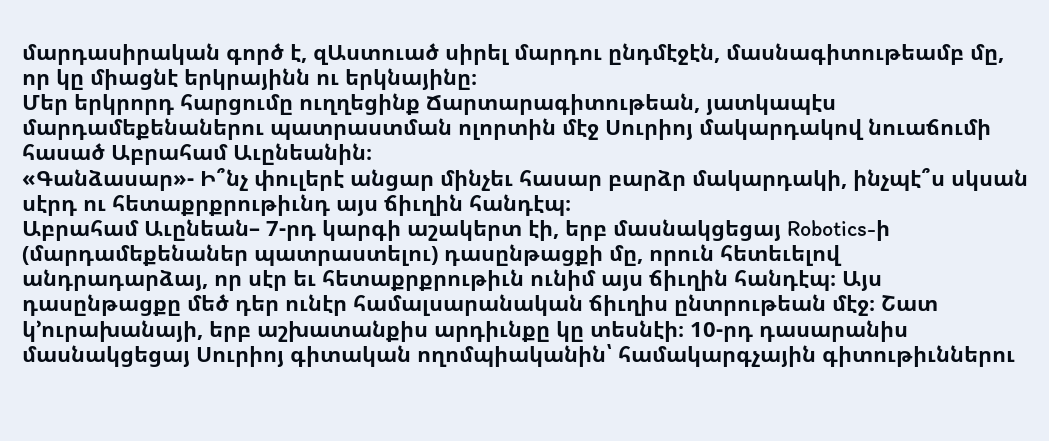մարդասիրական գործ է, զԱստուած սիրել մարդու ընդմէջէն, մասնագիտութեամբ մը, որ կը միացնէ երկրայինն ու երկնայինը։
Մեր երկրորդ հարցումը ուղղեցինք Ճարտարագիտութեան, յատկապէս մարդամեքենաներու պատրաստման ոլորտին մէջ Սուրիոյ մակարդակով նուաճումի հասած Աբրահամ Աւընեանին։
«Գանձասար»- Ի՞նչ փուլերէ անցար մինչեւ հասար բարձր մակարդակի, ինչպէ՞ս սկսան սէրդ ու հետաքրքրութիւնդ այս ճիւղին հանդէպ։
Աբրահամ Աւընեան– 7-րդ կարգի աշակերտ էի, երբ մասնակցեցայ Robotics-ի (մարդամեքենաներ պատրաստելու) դասընթացքի մը, որուն հետեւելով անդրադարձայ, որ սէր եւ հետաքրքրութիւն ունիմ այս ճիւղին հանդէպ։ Այս դասընթացքը մեծ դեր ունէր համալսարանական ճիւղիս ընտրութեան մէջ։ Շատ կ’ուրախանայի, երբ աշխատանքիս արդիւնքը կը տեսնէի։ 10-րդ դասարանիս մասնակցեցայ Սուրիոյ գիտական ողոմպիականին՝ համակարգչային գիտութիւններու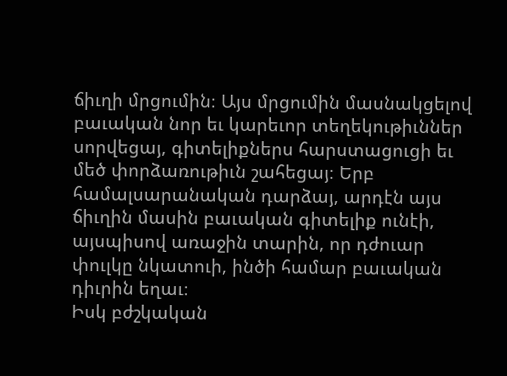ճիւղի մրցումին։ Այս մրցումին մասնակցելով բաւական նոր եւ կարեւոր տեղեկութիւններ սորվեցայ, գիտելիքներս հարստացուցի եւ մեծ փորձառութիւն շահեցայ։ Երբ համալսարանական դարձայ, արդէն այս ճիւղին մասին բաւական գիտելիք ունէի, այսպիսով առաջին տարին, որ դժուար փուլկը նկատուի, ինծի համար բաւական դիւրին եղաւ։
Իսկ բժշկական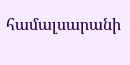համալսարանի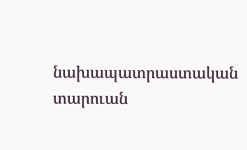նախապատրաստական տարուան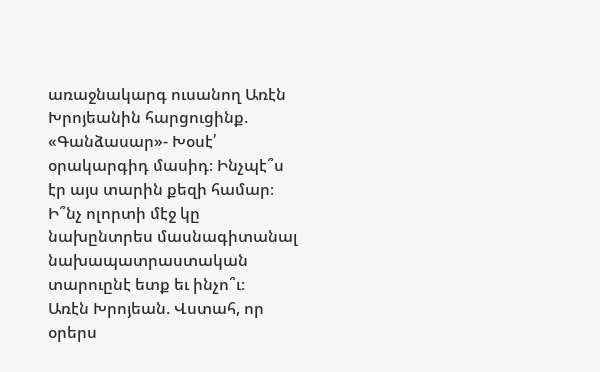առաջնակարգ ուսանող Առէն Խրոյեանին հարցուցինք.
«Գանձասար»- Խօսէ՛ օրակարգիդ մասիդ։ Ինչպէ՞ս էր այս տարին քեզի համար։ Ի՞նչ ոլորտի մէջ կը նախընտրես մասնագիտանալ նախապատրաստական տարուընէ ետք եւ ինչո՞ւ։
Առէն Խրոյեան. Վստահ, որ օրերս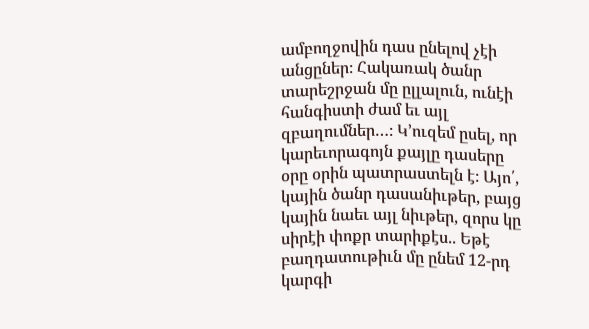ամբողջովին դաս ընելով չէի անցըներ։ Հակառակ ծանր տարեշրջան մը ըլլալուն, ունէի հանգիստի ժամ եւ այլ զբաղումներ…։ Կ’ուզեմ ըսել, որ կարեւորագոյն քայլը դասերը օրը օրին պատրաստելն է։ Այո՛, կային ծանր դասանիւթեր, բայց կային նաեւ այլ նիւթեր, զորս կը սիրէի փոքր տարիքէս.. Եթէ բաղդատութիւն մը ընեմ 12-րդ կարգի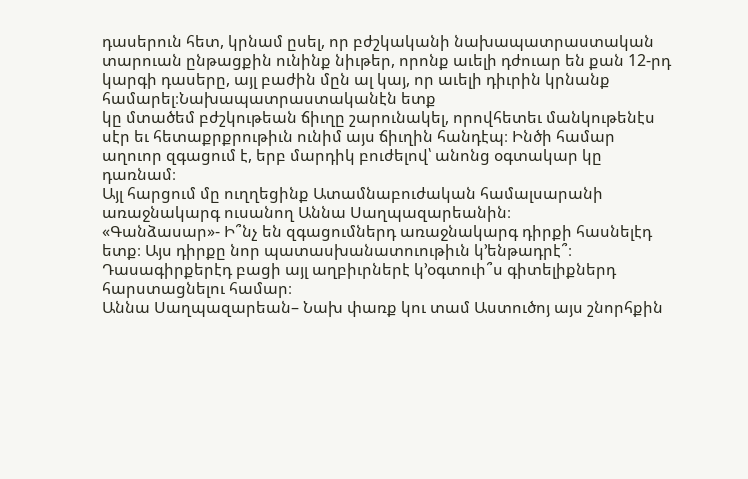դասերուն հետ, կրնամ ըսել, որ բժշկականի նախապատրաստական տարուան ընթացքին ունինք նիւթեր, որոնք աւելի դժուար են քան 12-րդ կարգի դասերը, այլ բաժին մըն ալ կայ, որ աւելի դիւրին կրնանք համարել։Նախապատրաստականէն ետք
կը մտածեմ բժշկութեան ճիւղը շարունակել, որովհետեւ մանկութենէս սէր եւ հետաքրքրութիւն ունիմ այս ճիւղին հանդէպ։ Ինծի համար աղուոր զգացում է, երբ մարդիկ բուժելով՝ անոնց օգտակար կը դառնամ։
Այլ հարցում մը ուղղեցինք Ատամնաբուժական համալսարանի առաջնակարգ ուսանող Աննա Սաղպազարեանին։
«Գանձասար»- Ի՞նչ են զգացումներդ առաջնակարգ դիրքի հասնելէդ ետք։ Այս դիրքը նոր պատասխանատուութիւն կ’ենթադրէ՞։ Դասագիրքերէդ բացի այլ աղբիւրներէ կ’օգտուի՞ս գիտելիքներդ հարստացնելու համար։
Աննա Սաղպազարեան– Նախ փառք կու տամ Աստուծոյ այս շնորհքին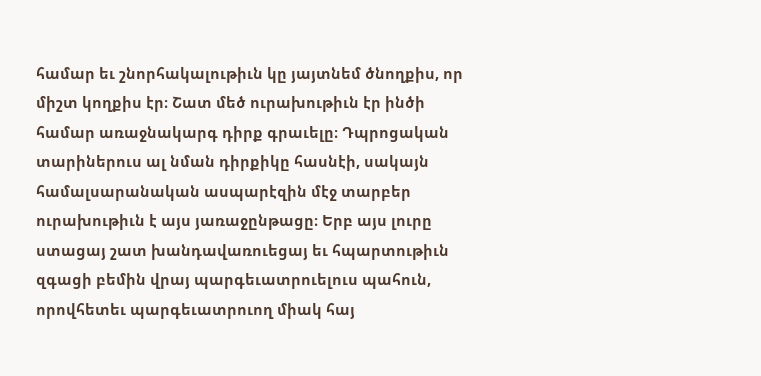համար եւ շնորհակալութիւն կը յայտնեմ ծնողքիս, որ միշտ կողքիս էր։ Շատ մեծ ուրախութիւն էր ինծի համար առաջնակարգ դիրք գրաւելը։ Դպրոցական տարիներուս ալ նման դիրքիկը հասնէի, սակայն համալսարանական ասպարէզին մէջ տարբեր ուրախութիւն է այս յառաջընթացը։ Երբ այս լուրը ստացայ շատ խանդավառուեցայ եւ հպարտութիւն զգացի բեմին վրայ պարգեւատրուելուս պահուն, որովհետեւ պարգեւատրուող միակ հայ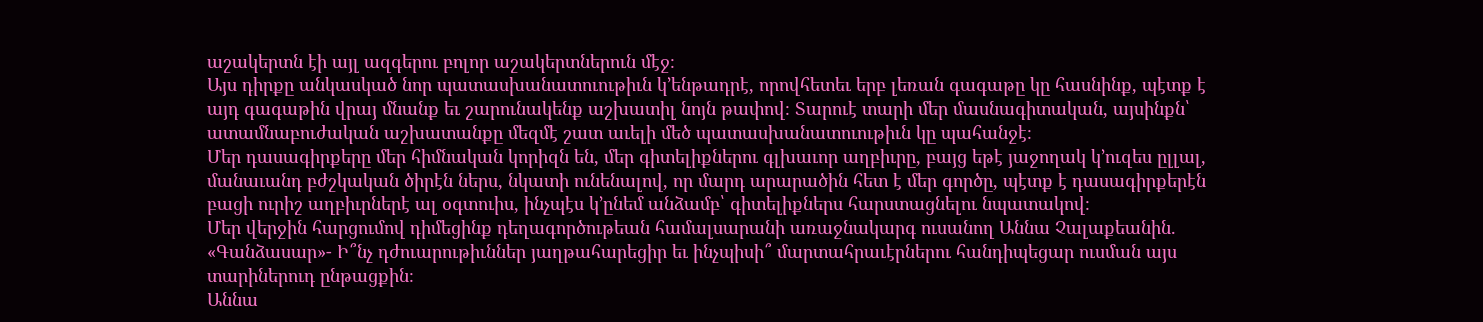աշակերտն էի այլ ազգերու բոլոր աշակերտներուն մէջ։
Այս դիրքը անկասկած նոր պատասխանատուութիւն կ’ենթադրէ, որովհետեւ երբ լեռան գագաթը կը հասնինք, պէտք է այդ գագաթին վրայ մնանք եւ շարունակենք աշխատիլ նոյն թափով։ Տարուէ տարի մեր մասնագիտական, այսինքն՝ ատամնաբուժական աշխատանքը մեզմէ շատ աւելի մեծ պատասխանատուութիւն կը պահանջէ։
Մեր դասագիրքերը մեր հիմնական կորիզն են, մեր գիտելիքներու գլխաւոր աղբիւրը, բայց եթէ յաջողակ կ’ուզես ըլլալ, մանաւանդ բժշկական ծիրէն ներս, նկատի ունենալով, որ մարդ արարածին հետ է մեր գործը, պէտք է դասագիրքերէն բացի ուրիշ աղբիւրներէ ալ օգտուիս, ինչպէս կ’ընեմ անձամբ՝ գիտելիքներս հարստացնելու նպատակով։
Մեր վերջին հարցումով դիմեցինք դեղագործութեան համալսարանի առաջնակարգ ուսանող Աննա Չալաքեանին.
«Գանձասար»- Ի՞նչ դժուարութիւններ յաղթահարեցիր եւ ինչպիսի՞ մարտահրաւէրներու հանդիպեցար ուսման այս տարիներուդ ընթացքին։
Աննա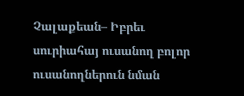Չալաքեան– Իբրեւ սուրիահայ ուսանող բոլոր ուսանողներուն նման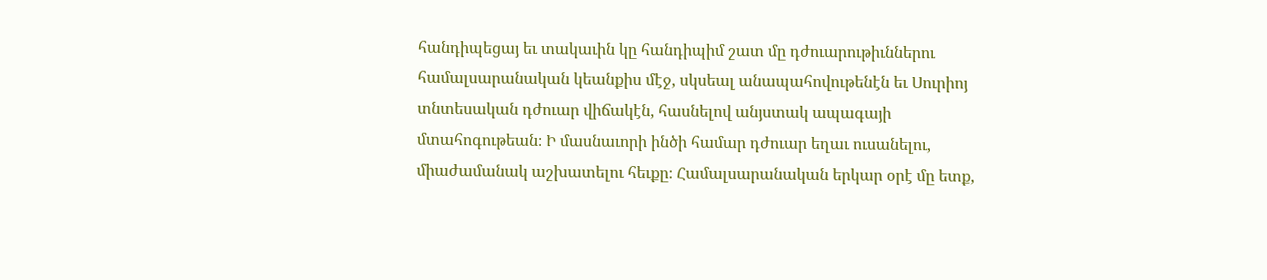հանդիպեցայ եւ տակաւին կը հանդիպիմ շատ մը դժուարութիւններու համալսարանական կեանքիս մէջ, սկսեալ անապահովութենէն եւ Սուրիոյ տնտեսական դժուար վիճակէն, հասնելով անյստակ ապագայի մտահոգութեան։ Ի մասնաւորի ինծի համար դժուար եղաւ ուսանելու, միաժամանակ աշխատելու հեւքը։ Համալսարանական երկար օրէ մը ետք,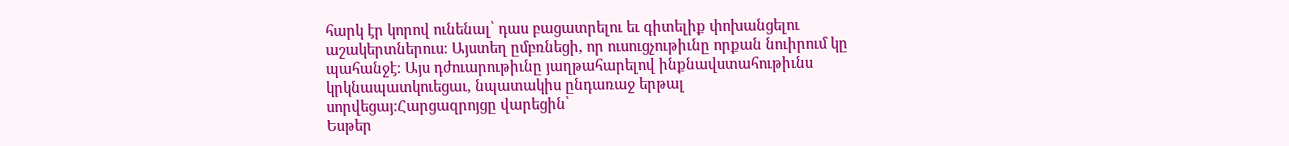հարկ էր կորով ունենալ՝ դաս բացատրելու եւ գիտելիք փոխանցելու աշակերտներուս։ Այստեղ ըմբռնեցի, որ ուսուցչութիւնը որքան նուիրում կը պահանջէ։ Այս դժուարութիւնը յաղթահարելով ինքնավստահութիւնս կրկնապատկուեցաւ, նպատակիս ընդառաջ երթալ սորվեցայ։Հարցազրոյցը վարեցին՝
Եսթեր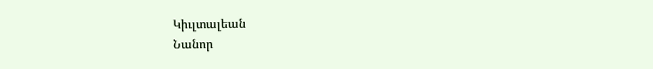Կիւլտալեան
Նանոր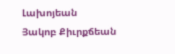Լախոյեան
Յակոբ Քիւրքճեան